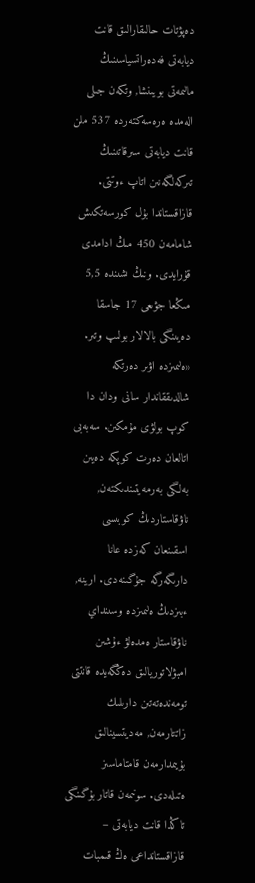دەپۋتات حالىقارالىق قانت ديابەتى فەدەراتسياسىنىڭ مالىمەتى بويىنشا, وتكەن جىلى الەمدە ەرەسەكتەردە 537 ملن قانت ديابەتى سىرقاتىنىڭ تىركەلگەنىن اتاپ ءوتتى. قازاقستاندا بۇل كورسەتكىش شامامەن 450 مىڭ ادامدى قۇرايدى. ونىڭ ىشىندە 5,5 مىڭعا جۋىعى 17 جاسقا دەيىنگى بالالار بولىپ وتىر.
«ەلىمىزدە اۋىر دەرتكە شالدىققاندار سانى ودان دا كوپ بولۋى مۇمكىن. سەبەبى اتالعان دەرت كوپكە دەيىن بەلگى بەرمەيتىندىكتەن, ناۋقاستاردىڭ كوبىسى اسقىنعان كەزدە عانا دارىگەرگە جۇگىنەدى. ارينە, ءبىزدىڭ ەلىمىزدە وسىنداي ناۋقاستار ەمدەلۋ ءۇشىن امبۋلاتوريالىق دەڭگەيدە قانتتى تومەندەتەتىن دارىلىك زاتتارمەن, مەديتسينالىق بۇيىمدارمەن قامتاماسىز ەتىلەدى. سونىمەن قاتار بۇگىنگى تاڭدا قانت ديابەتى – قازاقستانداعى ەڭ قىمبات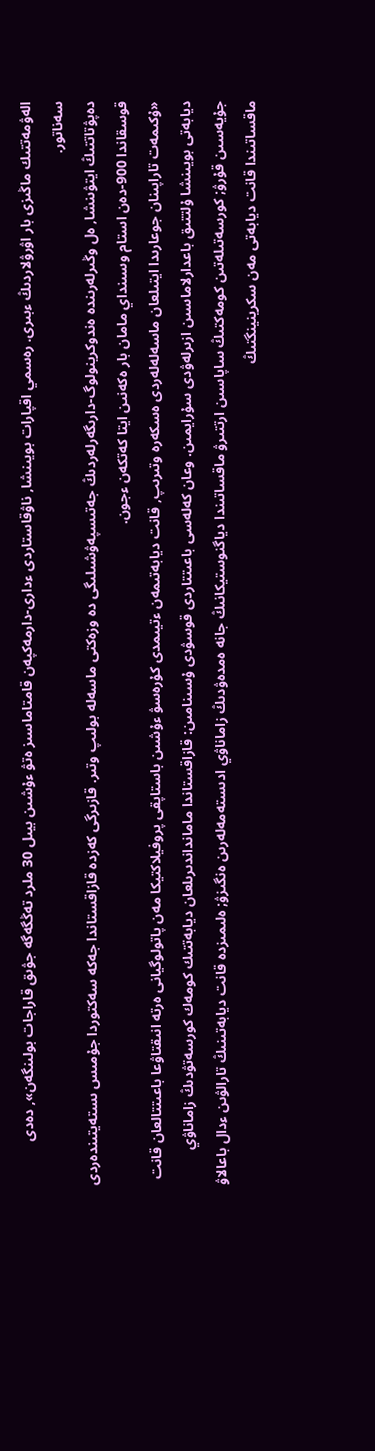الەۋمەتتىك ماڭىزى بار اۋرۋلاردىڭ ءبىرى. رەسمي اقپارات بويىنشا, ناۋقاستاردى ءدارى-دارمەكپەن قامتاماسىز ەتۋ ءۇشىن بيىل 30 ملرد تەڭگەگە جۋىق قاراجات بولىنگەن», دەدى سەناتور.
دەپۋتاتتىڭ ايتۋىنشا, ەل وڭىرلەرىندە ەندوكرينولوگ-دارىگەرلەردىڭ جەتىسپەۋشىلىگى دە وزەكتى ماسەلە بولىپ وتىر. قازىرگى كەزدە قازاقستاندا جەكە سەكتوردا جۇمىس ىستەيتىندەردى قوسقاندا 900-دەن استام وسىنداي مامان بار ەكەنىن ايتا كەتكەن ءجون.
«ۇكىمەت تاراپىنان جوعارىدا ايتىلعان ماسەلەلەردى ەسكەرە وتىرىپ, قانت ديابەتىمەن ءتيىمدى كۇرەسۋ ءۇشىن باستاپقى پروفيلاكتيكا مەن پاتولوگيانى ەرتە انىقتاۋعا باعىتتالعان قانت ديابەتى بويىنشا ۇلتتىق باعدارلاماسىن ازىرلەۋدى سۇرايمىن. وعان كەلەسى باعىتتاردى قوسۋدى ۇسىنامىن: قازاقستاندا مامانداندىرىلعان ديابەتتىك كومەك كورسەتۋدىڭ زاماناۋي جۇيەسىن قۇرۋ; كورسەتىلەتىن كومەكتىڭ ساپاسىن ارتتىرۋ ماقساتىندا دياگنوستيكانىڭ جانە ەمدەۋدىڭ زاماناۋي ادىستەمەلەرىن ەنگىزۋ; ەلىمىزدە قانت ديابەتىنىڭ تارالۋىن ءدال باعالاۋ ماقساتىندا قانت ديابەتى مەن سكرينينگتىڭ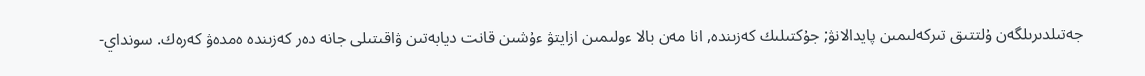جەتىلدىرىلگەن ۇلتتىق تىركەلىمىن پايدالانۋ; جۇكتىلىك كەزىندە, انا مەن بالا ءولىمىن ازايتۋ ءۇشىن قانت ديابەتىن ۋاقىتىلى جانە دەر كەزىندە ەمدەۋ كەرەك. سونداي-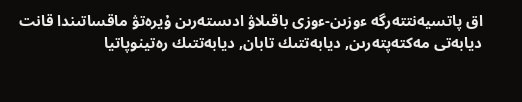اق پاتسيەنتتەرگە ءوزىن-ءوزى باقىلاۋ ادىستەرىن ۇيرەتۋ ماقساتىندا قانت ديابەتى مەكتەپتەرىن, ديابەتتىك تابان, ديابەتتىك رەتينوپاتيا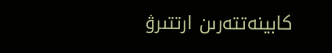كابينەتتەرىن ارتتىرۋ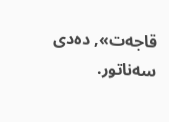قاجەت», دەدى سەناتور.